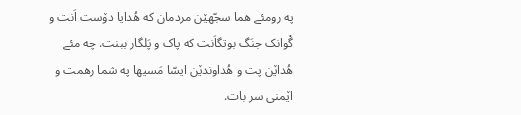په رومئے هما سجّهێن مردمان که هُدایا دۆست اَنت و گْوانک جنَگ بوتگاَنت که پاک و پَلگار ببنت. چه مئے هُداێن پت و هُداوندێن ایسّا مَسیها په شما رهمت و اێمنی سر بات.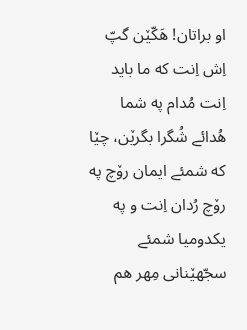او براتان! هَکّێن گپّ اِش اِنت که ما باید اِنت مُدام په شما هُدائے شُگرا بگرێن، چێا که شمئے ایمان رۆچ په رۆچ رُدان اِنت و په یکدومیا شمئے سجّهێنانی مِهر هم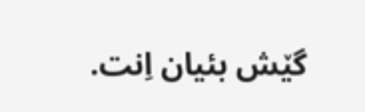گێش بئیان اِنت.